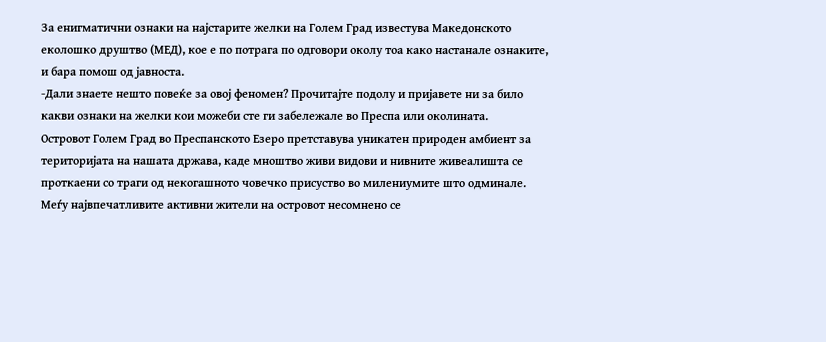За енигматични ознаки на најстарите желки на Голем Град известува Македонското еколошко друштво (МЕД), кое е по потрага по одговори околу тоа како настанале ознаките, и бара помош од јавноста.
-Дали знаете нешто повеќе за овој феномен? Прочитајте подолу и пријавете ни за било какви ознаки на желки кои можеби сте ги забележале во Преспа или околината.
Островот Голем Град во Преспанското Езеро претставува уникатен природен амбиент за територијата на нашата држава, каде мноштво живи видови и нивните живеалишта се проткаени со траги од некогашното човечко присуство во милениумите што одминале. Меѓу највпечатливите активни жители на островот несомнено се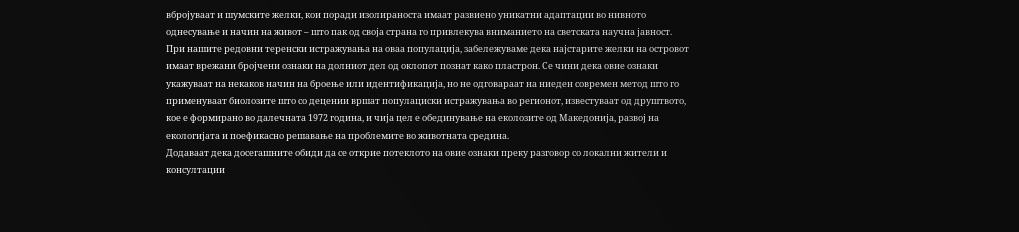вбројуваат и шумските желки, кои поради изолираноста имаат развиено уникатни адаптации во нивното однесување и начин на живот – што пак од своја страна го привлекува вниманието на светската научна јавност.
При нашите редовни теренски истражувања на оваа популација, забележуваме дека најстарите желки на островот имаат врежани бројчени ознаки на долниот дел од оклопот познат како пластрон. Се чини дека овие ознаки укажуваат на некаков начин на броење или идентификација, но не одговараат на ниеден современ метод што го применуваат биолозите што со децении вршат популациски истражувања во регионот, известуваат од друштвото, кое е формирано во далечната 1972 година, и чија цел е обединување на еколозите од Македонија, развој на екологијата и поефикасно решавање на проблемите во животната средина.
Додаваат дека досегашните обиди да се открие потеклото на овие ознаки преку разговор со локални жители и консултации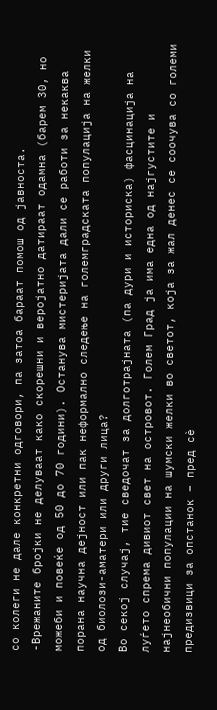со колеги не дале конкретни одговори, па затоа бараат помош од јавноста.
-Врежаните бројки не делуваат како скорешни и веројатно датираат одамна (барем 30, но можеби и повеќе од 50 до 70 години). Останува мистеријата дали се работи за некаква порана научна дејност или пак неформално следење на големградската популација на желки од биолози-аматери или други лица?
Во секој случај, тие сведочат за долготрајната (па дури и историска) фасцинација на луѓето спрема дивиот свет на островот. Голем Град ја има една од најгустите и најнеобични популации на шумски желки во светот, која за жал денес се соочува со големи предизвици за опстанок – пред сѐ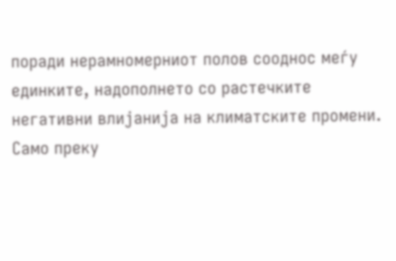поради нерамномерниот полов сооднос меѓу единките, надополнето со растечките негативни влијанија на климатските промени.
Само преку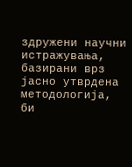здружени научни истражувања, базирани врз јасно утврдена методологија, би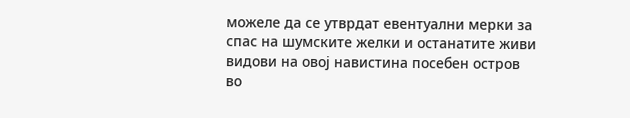можеле да се утврдат евентуални мерки за спас на шумските желки и останатите живи видови на овој навистина посебен остров во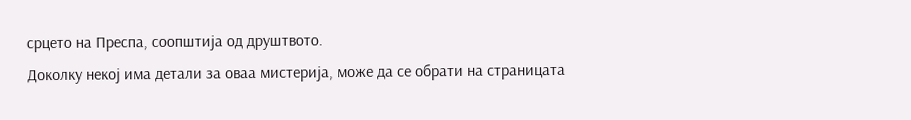срцето на Преспа, соопштија од друштвото.
Доколку некој има детали за оваа мистерија, може да се обрати на страницата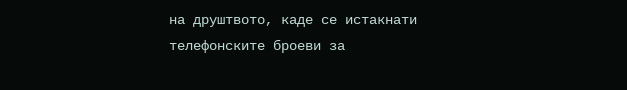на друштвото, каде се истакнати телефонските броеви за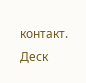контакт.
Деск